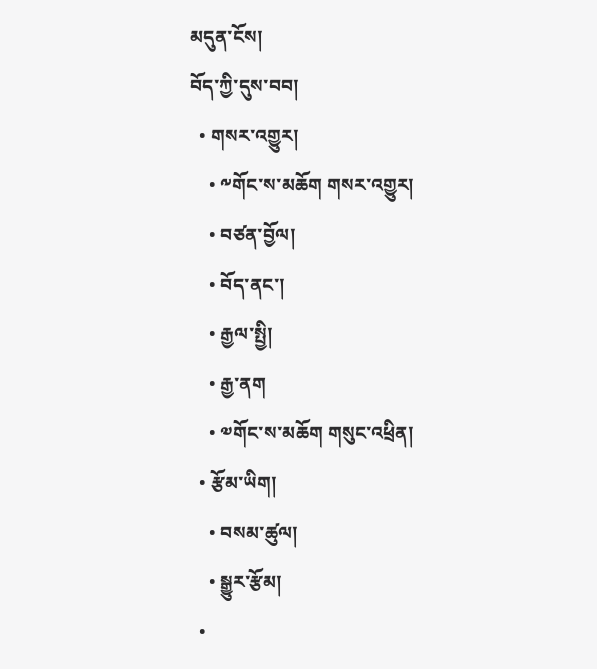མདུན་ངོས།
བོད་ཀྱི་དུས་བབ།
  • གསར་འགྱུར།
    • ༸གོང་ས་མཆོག གསར་འགྱུར།
    • བཙན་བྱོལ།
    • བོད་ནང་།
    • རྒྱལ་སྤྱི།
    • རྒྱ་ནག
    • ༧གོང་ས་མཆོག གསུང་འཕྲིན།
  • རྩོམ་ཡིག།
    • བསམ་ཚུལ།
    • སྒྱུར་རྩོམ།
  •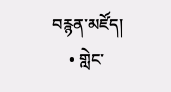བརྙན་མཛོད།
    • གླེང་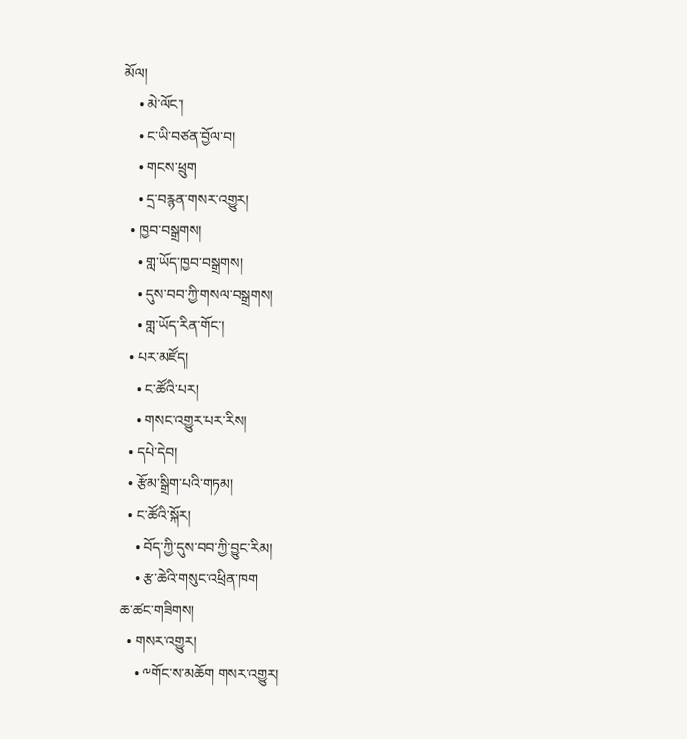མོལ།
    • མེ་ལོང་།
    • ང་ཡི་བཙན་བྱོལ་བ།
    • གངས་ཕྲུག
    • དྲ་བརྙན་གསར་འགྱུར།
  • ཁྱབ་བསྒྲགས།
    • གླ་ཡོད་ཁྱབ་བསྒྲགས།
    • དུས་བབ་ཀྱི་གསལ་བསྒྲགས།
    • གླ་ཡོད་རིན་གོང་།
  • པར་མཛོད།
    • ང་ཚོའི་པར།
    • གསང་འགྱུར་པར་རིས།
  • དཔེ་དེབ།
  • རྩོམ་སྒྲིག་པའི་གཏམ།
  • ང་ཚོའི་སྐོར།
    • བོད་ཀྱི་དུས་བབ་ཀྱི་བྱུང་རིམ།
    • རྩ་ཆེའི་གསུང་འཕྲིན་ཁག
ཆ་ཚང་གཟིགས།
  • གསར་འགྱུར།
    • ༸གོང་ས་མཆོག གསར་འགྱུར།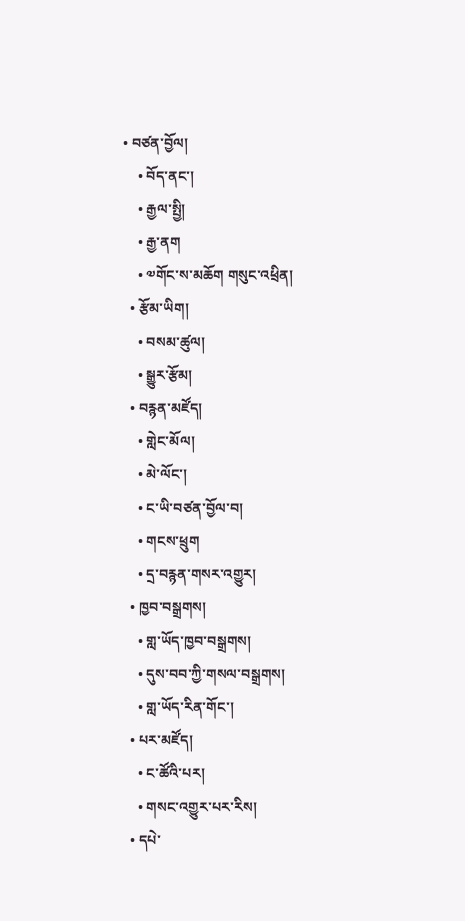• བཙན་བྱོལ།
    • བོད་ནང་།
    • རྒྱལ་སྤྱི།
    • རྒྱ་ནག
    • ༧གོང་ས་མཆོག གསུང་འཕྲིན།
  • རྩོམ་ཡིག།
    • བསམ་ཚུལ།
    • སྒྱུར་རྩོམ།
  • བརྙན་མཛོད།
    • གླེང་མོལ།
    • མེ་ལོང་།
    • ང་ཡི་བཙན་བྱོལ་བ།
    • གངས་ཕྲུག
    • དྲ་བརྙན་གསར་འགྱུར།
  • ཁྱབ་བསྒྲགས།
    • གླ་ཡོད་ཁྱབ་བསྒྲགས།
    • དུས་བབ་ཀྱི་གསལ་བསྒྲགས།
    • གླ་ཡོད་རིན་གོང་།
  • པར་མཛོད།
    • ང་ཚོའི་པར།
    • གསང་འགྱུར་པར་རིས།
  • དཔེ་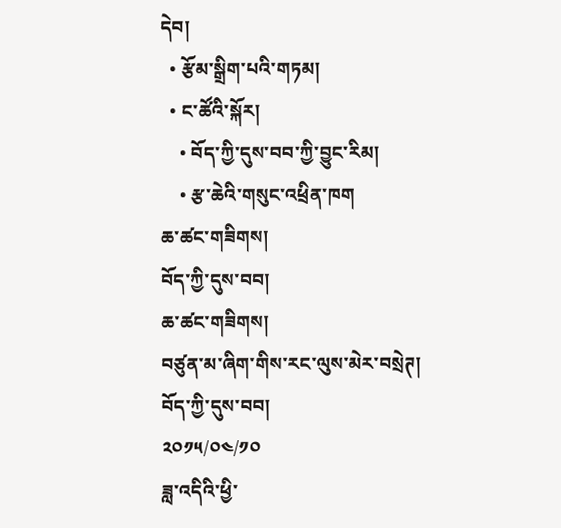དེབ།
  • རྩོམ་སྒྲིག་པའི་གཏམ།
  • ང་ཚོའི་སྐོར།
    • བོད་ཀྱི་དུས་བབ་ཀྱི་བྱུང་རིམ།
    • རྩ་ཆེའི་གསུང་འཕྲིན་ཁག
ཆ་ཚང་གཟིགས།
བོད་ཀྱི་དུས་བབ།
ཆ་ཚང་གཟིགས།
བཙུན་མ་ཞིག་གིས་རང་ལུས་མེར་བསྲེཊ།
བོད་ཀྱི་དུས་བབ།
༢༠༡༥/༠༤/༡༠
ཟླ་འདིའི་ཕྱི་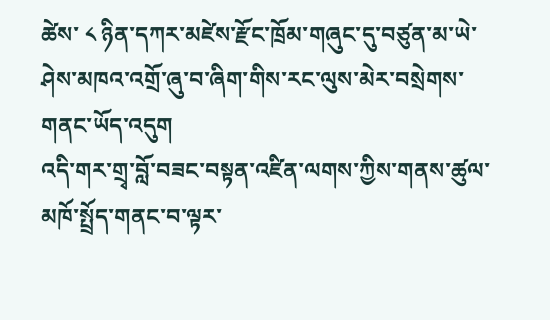ཚེས་ ༨ ཉིན་དཀར་མཛེས་རྫོང་ཁྲོམ་གཞུང་དུ་བཙུན་མ་ཡེ་ཤེས་མཁའ་འགྲོ་ཞུ་བ་ཞིག་གིས་རང་ལུས་མེར་བསྲེགས་གནང་ཡོད་འདུག
འདི་གར་གྲྭ་བློ་བཟང་བསྟན་འཛིན་ལགས་ཀྱིས་གནས་ཚུལ་མཁོ་སྤྲོད་གནང་བ་ལྟར་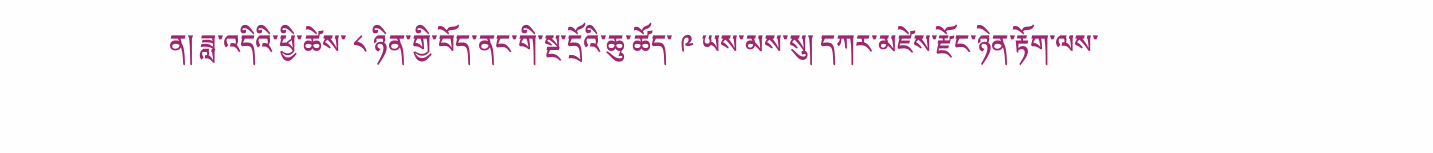ན། ཟླ་འདིའི་ཕྱི་ཚེས་ ༨ ཉིན་གྱི་བོད་ནང་གི་སྔ་དྲོའི་ཆུ་ཚོད་ ༩ ཡས་མས་སུ། དཀར་མཛེས་རྫོང་ཉེན་རྟོག་ལས་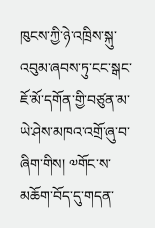ཁུངས་ཀྱི་ཉེ་འཁྲིས་སྐུ་འབུམ་ཞབས་ཏུ་ངང་སྒང་ཇོ་མོ་དགོན་གྱི་བཙུན་མ་ཡེ་ཤེས་མཁའ་འགྲོ་ཞུ་བ་ཞིག་གིས། ༧གོང་ས་མཆོག་བོད་དུ་གདན་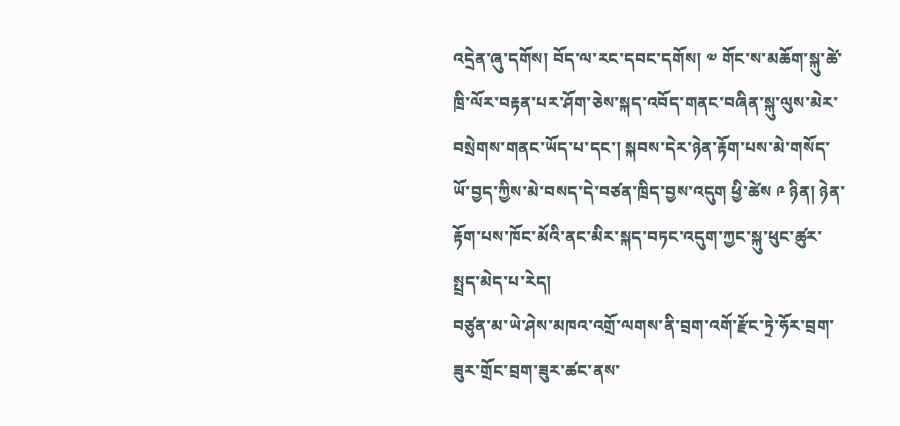འདྲེན་ཞུ་དགོས། བོད་ལ་རང་དབང་དགོས། ༧ གོང་ས་མཆོག་སྐུ་ཚེ་ཁྲི་ལོར་བརྟན་པར་ཤོག་ཅེས་སྐད་འབོད་གནང་བཞིན་སྐུ་ལུས་མེར་བསྲེགས་གནང་ཡོད་པ་དང་། སྐབས་དེར་ཉེན་རྟོག་པས་མེ་གསོད་ཡོ་བྱད་ཀྱིས་མེ་བསད་དེ་བཙན་ཁྲིད་བྱས་འདུག ཕྱི་ཚེས ༩ ཉིན། ཉེན་རྟོག་པས་ཁོང་མོའི་ནང་མིར་སྐད་བཏང་འདུག་ཀྱང་སྐུ་ཕུང་ཚུར་སྤྲད་མེད་པ་རེད།
བཙུན་མ་ཡེ་ཤེས་མཁའ་འགྲོ་ལགས་ནི་བྲག་འགོ་རྫོང་ཏྲེ་ཧོར་བྲག་ཟུར་གྲོང་བྲག་ཟུར་ཚང་ནས་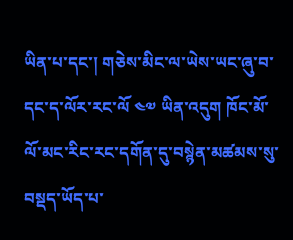ཡིན་པ་དང་། གཅེས་མིང་ལ་ཡེས་ཡང་ཞུ་བ་དང་ད་ལོར་རང་ལོ ༤༧ ཡིན་འདུག ཁོང་མོ་ལོ་མང་རིང་རང་དགོན་དུ་བསྙེན་མཚམས་སུ་བསྡད་ཡོད་པ་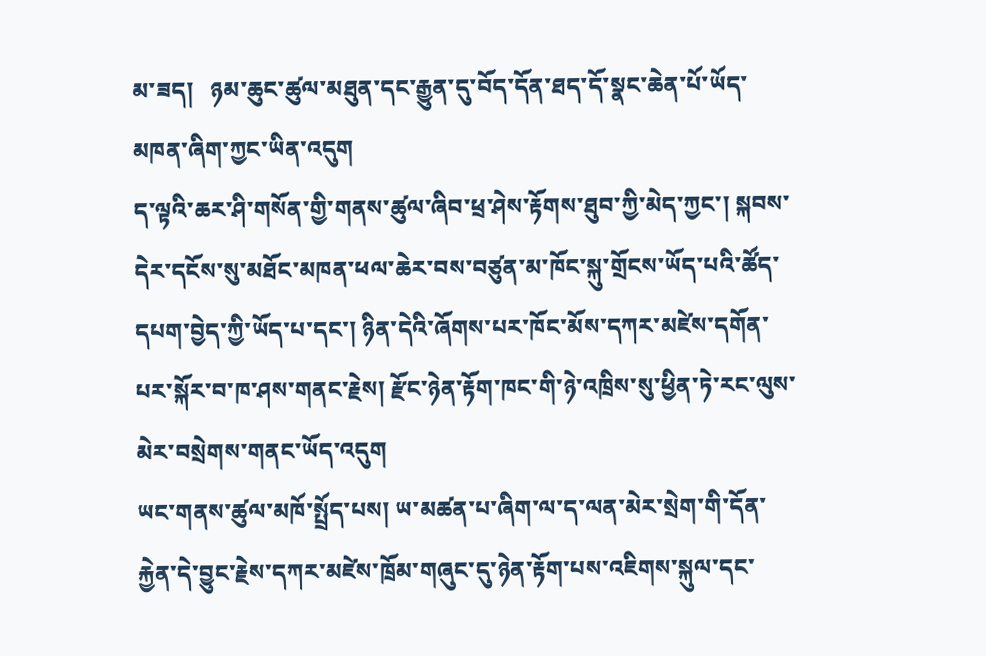མ་ཟད།   ཉམ་ཆུང་ཚུལ་མཐུན་དང་རྒྱུན་དུ་བོད་དོན་ཐད་དོ་སྣང་ཆེན་པོ་ཡོད་མཁན་ཞིག་ཀྱང་ཡིན་འདུག
ད་ལྟའི་ཆར་ཤི་གསོན་གྱི་གནས་ཚུལ་ཞིབ་ཕྲ་ཤེས་རྟོགས་ཐུབ་ཀྱི་མེད་ཀྱང་། སྐབས་དེར་དངོས་སུ་མཐོང་མཁན་ཕལ་ཆེར་བས་བཙུན་མ་ཁོང་སྐུ་གྲོངས་ཡོད་པའི་ཚོད་དཔག་བྱེད་ཀྱི་ཡོད་པ་དང་། ཉིན་དེའི་ཞོགས་པར་ཁོང་མོས་དཀར་མཛེས་དགོན་པར་སྐོར་བ་ཁ་ཤས་གནང་རྗེས། རྫོང་ཉེན་རྟོག་ཁང་གི་ཉེ་འཁྲིས་སུ་ཕྱིན་ཏེ་རང་ལུས་མེར་བསྲེགས་གནང་ཡོད་འདུག
ཡང་གནས་ཚུལ་མཁོ་སྤྲོད་པས། ཡ་མཚན་པ་ཞིག་ལ་ད་ལན་མེར་སྲེག་གི་དོན་རྐྱེན་དེ་བྱུང་རྗེས་དཀར་མཛེས་ཁྲོམ་གཞུང་དུ་ཉེན་རྟོག་པས་འཇིགས་སྐུལ་དང་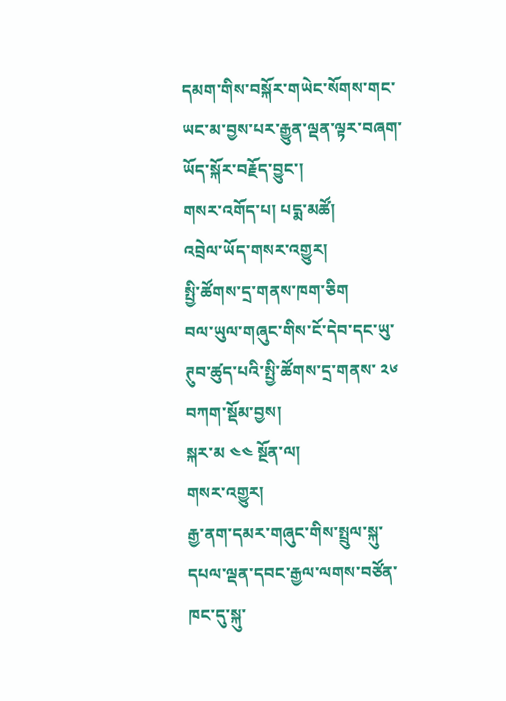དམག་གིས་བསྐོར་གཡེང་སོགས་གང་ཡང་མ་བྱས་པར་རྒྱུན་ལྡན་ལྟར་བཞག་ཡོད་སྐོར་བརྗོད་བྱུང་།
གསར་འགོད་པ། པདྨ་མཚོ།
འབྲེལ་ཡོད་གསར་འགྱུར།
སྤྱི་ཚོགས་དྲ་གནས་ཁག་ཅིག
བལ་ཡུལ་གཞུང་གིས་ངོ་དེབ་དང་ཡུ་ཊུབ་ཚུད་པའི་སྤྱི་ཚོགས་དྲ་གནས་ ༢༦ བཀག་སྡོམ་བྱས།
སྐར་མ ༤༤ སྔོན་ལ།
གསར་འགྱུར།
རྒྱ་ནག་དམར་གཞུང་གིས་སྤྲུལ་སྐུ་དཔལ་ལྡན་དབང་རྒྱལ་ལགས་བཙོན་ཁང་དུ་སྐུ་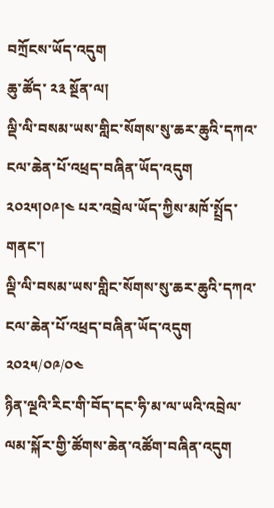བཀྲོངས་ཡོད་འདུག
ཆུ་ཚོད་ ༢༣ སྔོན་ལ།
ལྡི་ལི་བསམ་ཡས་གླིང་སོགས་སུ་ཆར་ཆུའི་དཀའ་ངལ་ཆེན་པོ་འཕྲད་བཞིན་ཡོད་འདུག  ༢༠༢༥།༠༩།༤ པར་འབྲེལ་ཡོད་ཀྱིས་མཁོ་སྤྲོད་གནང་།
ལྡི་ལི་བསམ་ཡས་གླིང་སོགས་སུ་ཆར་ཆུའི་དཀའ་ངལ་ཆེན་པོ་འཕྲད་བཞིན་ཡོད་འདུག
༢༠༢༥/༠༩/༠༤
ཉིན་ལྔའི་རིང་གི་བོད་དང་ཧི་མ་ལ་ཡའི་འབྲེལ་ལམ་སྐོར་གྱི་ཚོགས་ཆེན་འཚོག་བཞིན་འདུག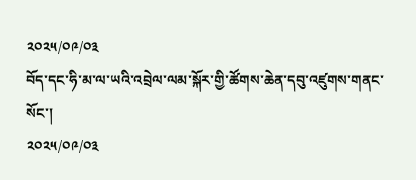༢༠༢༥/༠༩/༠༣
བོད་དང་ཧི་མ་ལ་ཡའི་འབྲེལ་ལམ་སྐོར་གྱི་ཚོགས་ཆེན་དབུ་འཛུགས་གནང་སོང་།
༢༠༢༥/༠༩/༠༣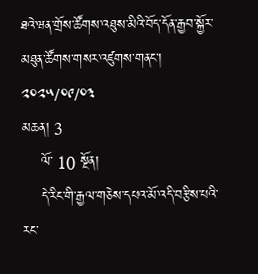ཐའེ་ཝན་གྲོས་ཚོགས་འཐུས་མིའི་བོད་དོན་རྒྱབ་སྐྱོར་མཐུན་ཚོགས་གསར་འཛུགས་གནང་།
༢༠༢༥/༠༩/༠༣
མཆན། 3
    ལོ་ 10 སྔོན།
    དེ་རིང་གི་རྒྱལ་གཅེས་དཔའ་མོ་འདི་བརྩིས་པའི་རང་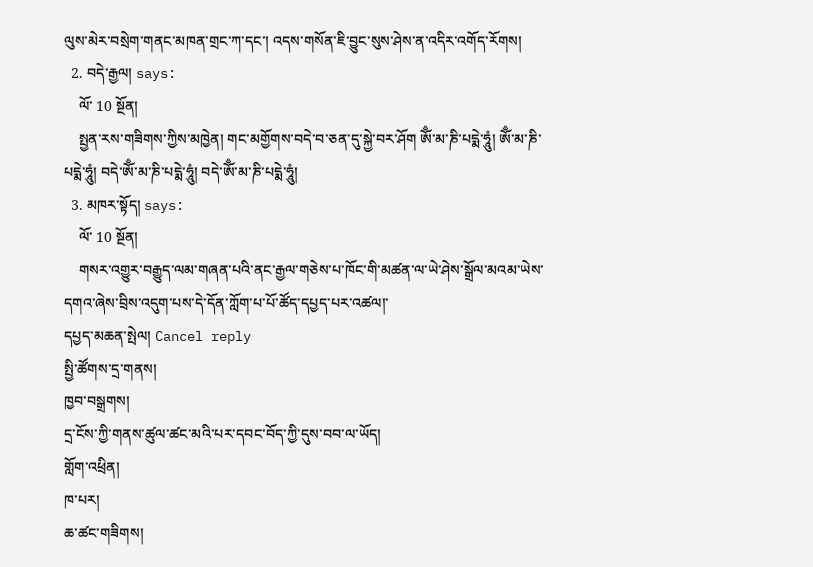ལུས་མེར་བསྲེག་གནང་མཁན་གྲང་ཀ་དང་། འདས་གསོན་ཇི་བྱུང་སུས་ཤེས་ན་འདིར་འགོད་རོགས།
  2. བདེ་རྒྱལ། says:
    ལོ་ 10 སྔོན།
    སྤྱན་རས་གཟིགས་ཀྱིས་མཁྱེན། གང་མགྱོགས་བདེ་བ་ཅན་དུ་སྐྱེ་བར་ཤོག ཨོྃ་མ་ཎི་པདྨེ་ཧཱུཾ། ཨོྃ་མ་ཎི་པདྨེ་ཧཱུཾ། བདེ་ཨོྃ་མ་ཎི་པདྨེ་ཧཱུཾ། བདེ་ཨོྃ་མ་ཎི་པདྨེ་ཧཱུཾ།
  3. མཁར་སྟོད། says:
    ལོ་ 10 སྔོན།
    གསར་འགྱུར་བརྒྱུད་ལམ་གཞན་པའི་ནང་རྒྱལ་གཅེས་པ་ཁོང་གི་མཚན་ལ་ཡེ་ཤེས་སྒྲོལ་མའམ་ཡེས་དགའ་ཞེས་བྲིས་འདུག་པས་དེ་དོན་ཀློག་པ་པོ་ཚོད་དཔྱད་པར་འཚལ།་
དཔྱད་མཆན་སྤེལ། Cancel reply
སྤྱི་ཚོགས་དྲ་གནས།
ཁྱབ་བསྒྲགས།
དྲ་ངོས་ཀྱི་གནས་ཚུལ་ཚང་མའི་པར་དབང་བོད་ཀྱི་དུས་བབ་ལ་ཡོད།
གློག་འཕྲིན།
ཁ་པར།
ཆ་ཚང་གཟིགས།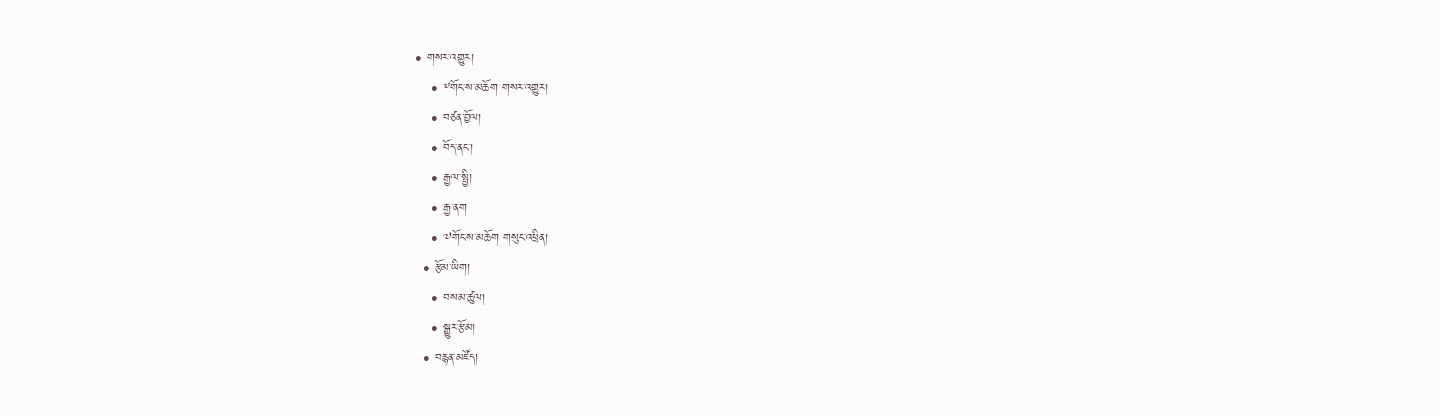• གསར་འགྱུར།
    • ༸གོང་ས་མཆོག གསར་འགྱུར།
    • བཙན་བྱོལ།
    • བོད་ནང་།
    • རྒྱལ་སྤྱི།
    • རྒྱ་ནག
    • ༧གོང་ས་མཆོག གསུང་འཕྲིན།
  • རྩོམ་ཡིག།
    • བསམ་ཚུལ།
    • སྒྱུར་རྩོམ།
  • བརྙན་མཛོད།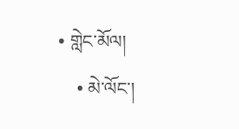• གླེང་མོལ།
    • མེ་ལོང་།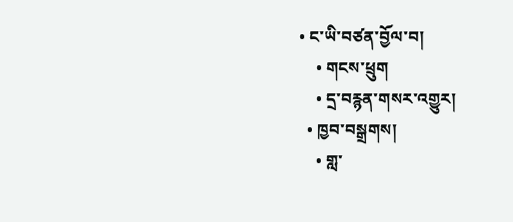• ང་ཡི་བཙན་བྱོལ་བ།
    • གངས་ཕྲུག
    • དྲ་བརྙན་གསར་འགྱུར།
  • ཁྱབ་བསྒྲགས།
    • གླ་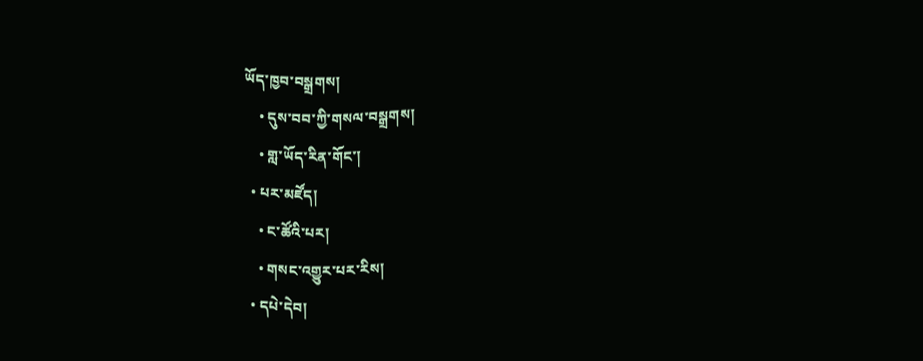ཡོད་ཁྱབ་བསྒྲགས།
    • དུས་བབ་ཀྱི་གསལ་བསྒྲགས།
    • གླ་ཡོད་རིན་གོང་།
  • པར་མཛོད།
    • ང་ཚོའི་པར།
    • གསང་འགྱུར་པར་རིས།
  • དཔེ་དེབ།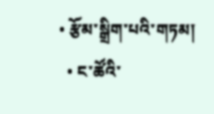• རྩོམ་སྒྲིག་པའི་གཏམ།
  • ང་ཚོའི་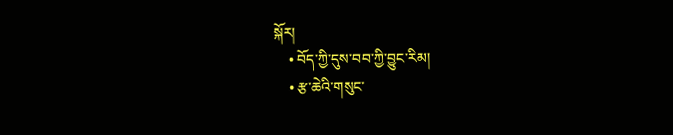སྐོར།
    • བོད་ཀྱི་དུས་བབ་ཀྱི་བྱུང་རིམ།
    • རྩ་ཆེའི་གསུང་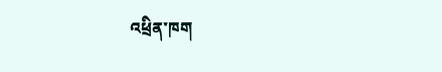འཕྲིན་ཁག